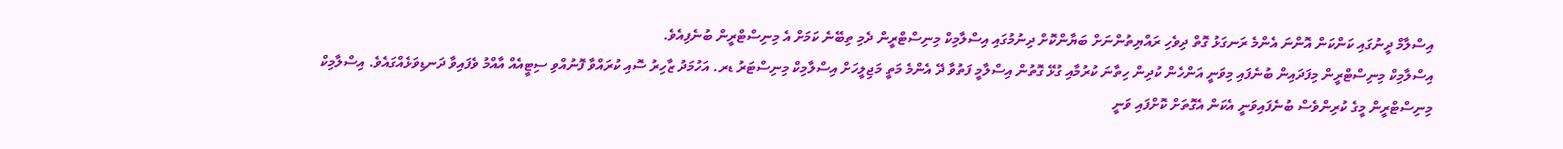އިސްލާމް ދީނުގައި ކަންކަން އޮންނަ އެންމެ ރަނގަޅު ގޮތް ދިވެހި ރައްޔިތުންނަށް ބަޔާންކޮށް ދިނުމުގައި އިސްލާމިކް މިނިސްޓްރީން ދެމި ތިބޭނެ ކަމަށް އެ މިނިސްޓްރީން ބުނެފިއެވެ.
އިސްލާމިކް މިނިސްޓްރީން މިފަދައިން ބުނެފައި މިވަނީ އަންހެން ކުދިން ހިތާނަ ކުރުމާއި ގުޅޭ ގޮތުން އިސްލާމީ ފަތުވާ ދޭ އެންމެ މަތީ މަޖިލީހަށް އިސްލާމިކް މިނިސްޓަރު ޑރ. އަހުމަދު ޒާހިރު ސޮއި ކުރައްވާ ފޮނުއްވި ސިޓީއެއް އާއްމު ވެފައިވާ ދަނޑިވަޅެއްގައެވެ. އިސްލާމިކް މިނިސްޓްރީން މީގެ ކުރިންވެސް ބުނެފައިވަނީ އެކަން އެގޮތަށް ކޮށްފައި ވަނީ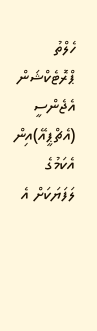ހެލްތު ޕްރޮޓެކްޝަން އެޖެންސީ (އެޗްޕީއޭ)އިން އެކަމުގެ ލަފަޔަކަށް އެ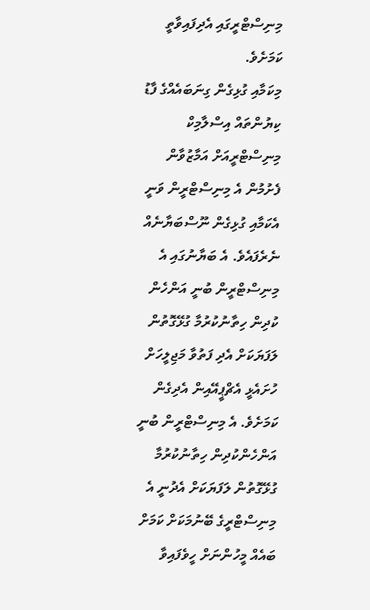މިނިސްޓްރީގައި އެދިފައިވާތީ ކަމަށެވެ.
މިކަމާއި ގުޅިގެން ގިނަބައެއްގެ ފާޑު ކިޔުންތައް އިސްލާމިކް މިނިސްޓްރީއަށް އަމާޒުވާން ފެށުމުން އެ މިނިސްޓްރީން ވަނީ އެކަމާއި ގުޅިގެން ނޫސްބަޔާނެއް ނެރެފައެވެ. އެ ބަޔާނުގައި އެ މިނިސްޓްރީން ބުނީ އަންހެން ކުދިން ހިތާނުކުރުމާ ގުޅޭގޮތުން ލަފަޔަކަށް އެދި ފަތުވާ މަޖިލީހަށް ހުށައެޅީ އެޗްޕީއޭއިން އެދިގެން ކަމަށެވެ. އެ މިނިސްޓްރީން ބުނީ އަންހެންކުދިން ހިތާނުކުރުމާ ގުޅޭގޮތުން ލަފަޔަކަށް އެދުނީ އެ މިނިސްޓްރީގެ ބޭނުމަކަށް ކަމަށް ބައެއް މީހުންނަށް ހީވެފައިވާ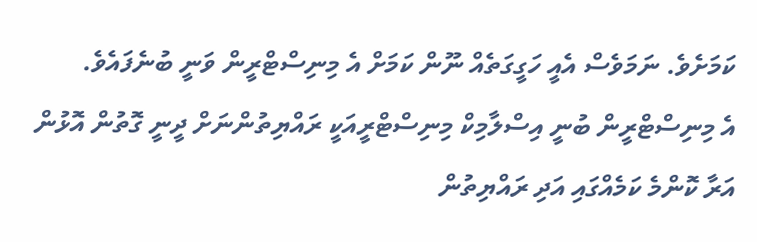ކަމަށެވެ. ނަމަވެސް އެއީ ހަގީގަތެއް ނޫން ކަމަށް އެ މިނިސްޓްރީން ވަނީ ބުނެފައެވެ.
އެ މިނިސްޓްރީން ބުނީ އިސްލާމިކް މިނިސްޓްރީއަކީ ރައްޔިތުންނަށް ދީނީ ގޮތުން އޮޅުން އަރާ ކޮންމެ ކަމެއްގައި އަދި ރައްޔިތުން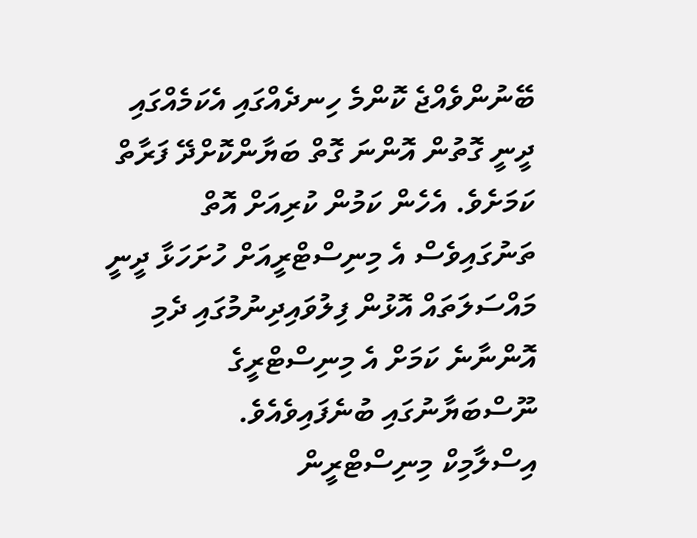ބޭނުންވެއްޖެ ކޮންމެ ހިނދެއްގައި އެކަމެއްގައި ދީނީ ގޮތުން އޮންނަ ގޮތް ބަޔާންކޮށްދޭ ފަރާތް ކަމަށެވެ. އެހެން ކަމުން ކުރިއަށް އޮތް ތަނުގައިވެސް އެ މިނިސްޓްރީއަށް ހުށަހަޅާ ދީނީ މައްސަލަތައް އޮޅުން ފިލުވައިދިނުމުގައި ދެމި އޮންނާނެ ކަމަށް އެ މިނިސްޓްރީގެ ނޫސްބަޔާނުގައި ބުނެފައިވެއެވެ.
އިސްލާމިކް މިނިސްޓްރީން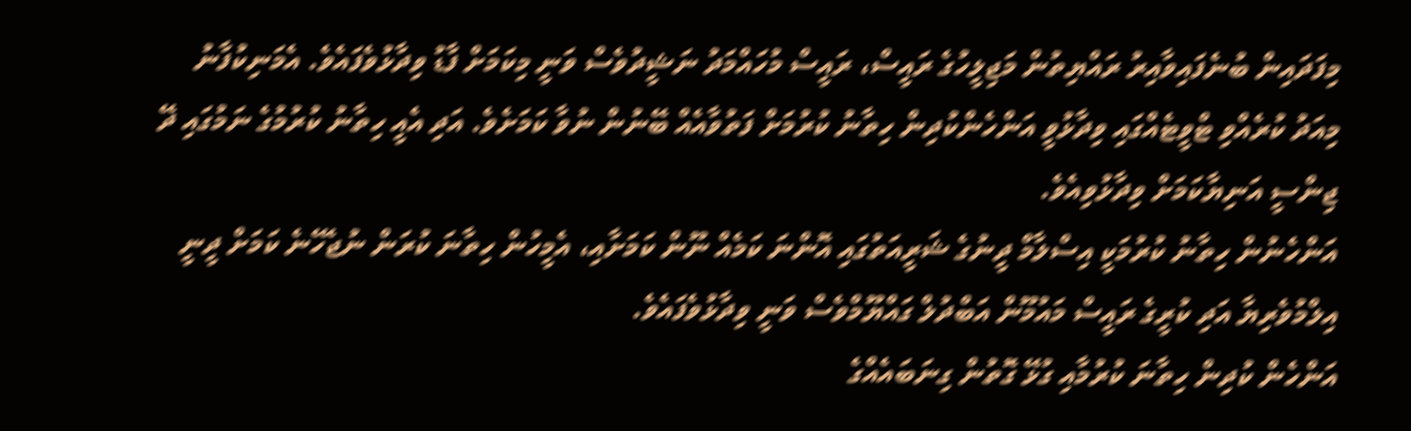މިފަދައިން ބުނެފައިވާއިރު ރައްޔިތުން މަޖިލީހުގެ ރައީސް، ރައީސް މުހައްމަދު ނަޝީދުވެސް ވަނީ މިކަމަށް ފާޑު ވިދާޅުވެފައެވެ. އެމަނިކުފާނު މިއަދު ކުރެއްވި ޓްވީޓެއްގައި ވިދާޅުވީ އަންހެންކުދިން ހިތާނު ކުރުމަށް ފަތުވާއެއް ބޭނުން ނުވާ ކަމަށެވެ. އަދި އެއީ ހިތާނު ކުރުމުގެ ނަމުގައި ދޭ ޖިންސީ އަނިޔާކަމަށް ވިދާޅުވިއެވެ.
އަންހެނުން ހިތާނު ކުރުމަކީ އިސްލާމް ދީނުގެ ޝަރީއަތުގައި އޮންނަ ކަމެއް ނޫން ކަމަށާއި، އެމީހުން ހިތާނަ ކުރަން ނުޖެހޭނެ ކަމަށް ދީނީ އިލްމުވެރިޔާ އަދި ކުރީގެ ރައީސް މައުމޫން އަބްދުލް ގައްޔޫމްވެސް ވަނީ ވިދާޅުވެފައެވެ.
އަންހެން ކުދިން ހިތާނަ ކުރުމާއި ގުޅޭ ގޮތުން ގިނަބައެއްގެ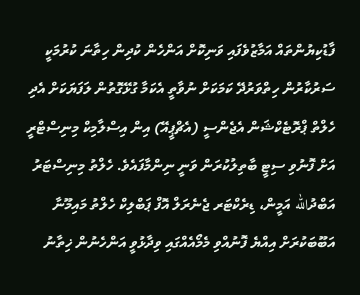ފާޑުކިޔުންތައް އަމާޒުވެފައި ވަނިކޮށް އަންހެން ކުދިން ހިތާނަ ކުރުމަކީ ސަރުކާރުން ހިތްވަރުދޭ ކަމަކަށް ނުވާތީ އެކަމާ ގުޅޭގޮތުން ލަފަޔަކަށް އެދި ހެލްތް ޕްރޮޓެކްޝަން އެޖެންސީ (އެޗްޕީއޭ) އިން އިސްލާމިކް މިނިސްޓްރީ އަށް ފޮނުވި ސިޓީ ބާތިލުކުރަން ވަނީ ނިންމާފައެވެ. ހެލްތު މިނިސްޓަރު އަބްދުالله އަމީން، ޑިރެކްޓަރ ޖެނެރަލް އޮފް ޕަބްލިކް ހެލްތު މައިމޫނާ އަބޫބަކުރަށް އިއްޔެ ފޮނުއްވި މެމޯއެއްގައި ވިދާޅުވީ އަންހެނުން ޚިތާނު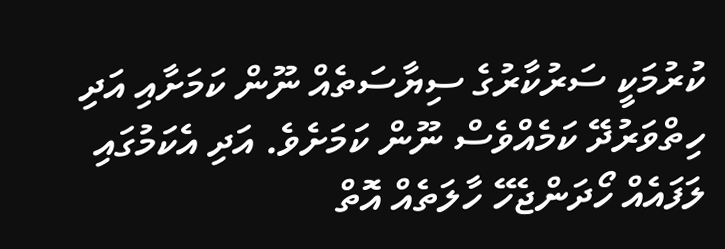ކުރުމަކީ ސަރުކާރުގެ ސިޔާސަތެއް ނޫން ކަމަށާއި އަދި ހިތްވަރުދޭ ކަމެއްވެސް ނޫން ކަމަށެވެ. އަދި އެކަމުގައި ލަފައެއް ހޯދަންޖެހޭ ހާލަތެއް އޮތް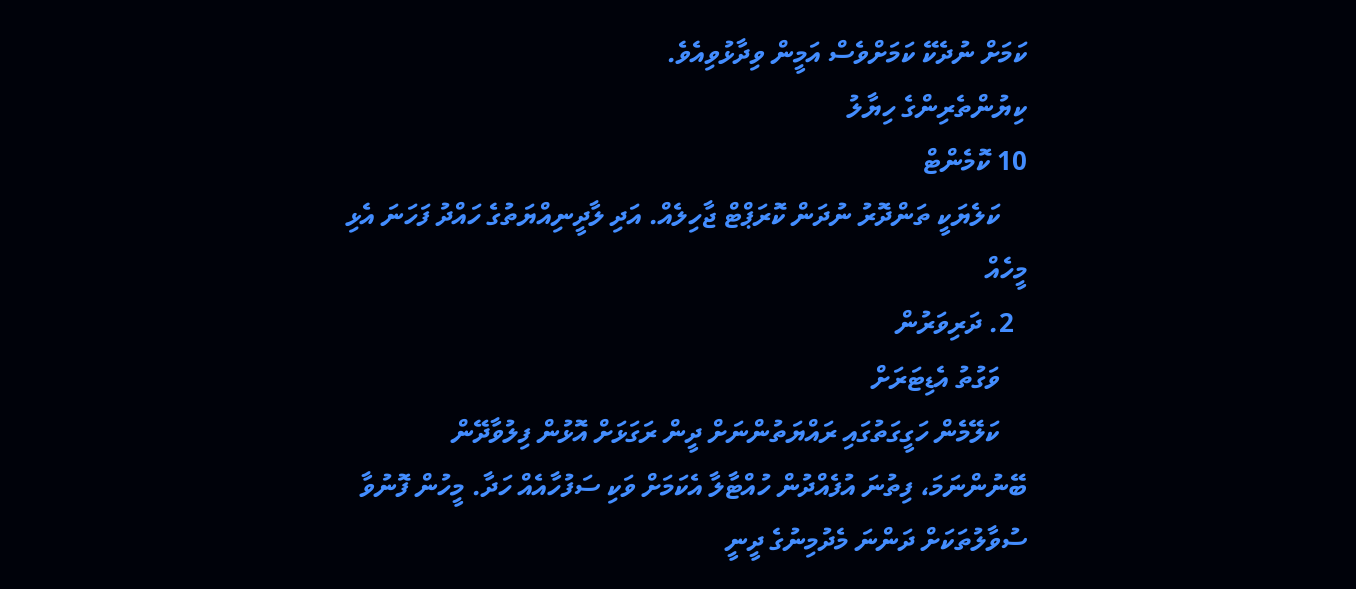ކަމަށް ނުދެކޭ ކަމަށްވެސް އަމީން ވިދާޅުވިއެވެ.
ކިޔުންތެރިންގެ ހިޔާލު
10 ކޮމެންޓް
    ކަލެޔަކީ ތަންދޮރު ނުދަން ކޮރަޕްޓް ޖާހިލެއް. އަދި ލާދީނިއްޔަތުގެ ހައްދު ފަހަނަ އެޅި މީހެއް
  2. ދަރިވަރުން
    ވަގުތު އެޑިޓަރަށް
    ކަލޭމެން ހަގީގަތުގައި ރައްޔަތުންނަށް ދީން ރަގަޅަށް އޮޅުން ފިލުވާދޭން ބޭނުންނަމަ، ފިތުނަ އުފެއްދުން ހުއްޓާލާ އެކަމަށް ވަކި ސަފުހާއެއް ހަދާ. މީހުން ފޮނުވާ ސުވާލުތަކަށް ދަންނަ މެދުމިނުގެ ދީނީ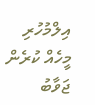އިލްމުހުރި މީހެއް ކުރެން ޖަވާބު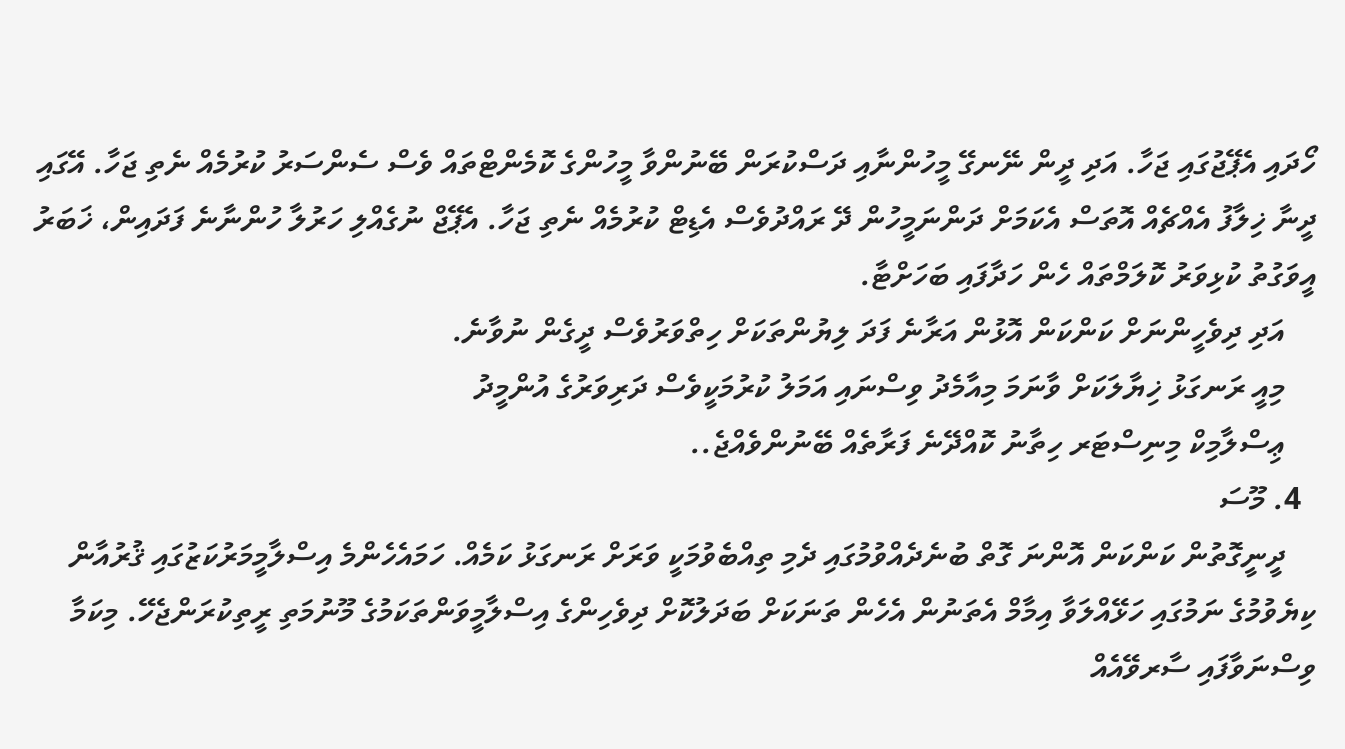ހޯދައި އެޕޭޖުގައި ޖަހާ. އަދި ދީން ނޭނގޭ މީހުންނާއި ދަސްކުރަން ބޭނުންވާ މީހުންގެ ކޮމެންޓްތައް ވެސް ސެންސަރު ކުރުމެއް ނެތި ޖަހާ. އޭގައި ދީނާ ޚިލާފު އެއްޗެއް އޮތަސް އެކަމަށް ދަންނަމީހުން ދޭ ރައްދުވެސް އެޑިޓް ކުރުމެއް ނެތި ޖަހާ. އެޕޭޖް ނުގެއްލި ހަރުލާ ހުންނާނެ ފަދައިން، ޚަބަރު އީވަގުތު ކުޅިވަރު ކޮލަމްތައް ހެން ހަދާފައި ބަހަށްޓާ.
    އަދި ދިވެހީންނަށް ކަންކަން އޮޅުން އަރާނެ ފަދަ ލިޔުންތަކަށް ހިތްވަރުވެސް ދީގެން ނުވާނެ.
    މިއީ ރަނގަޅު ޚިޔާލަކަށް ވާނަމަ މިއާމެދު ވިސްނައި އަމަލު ކުރުމަކީވެސް ދަރިވަރުގެ އުންމީދު
    ޢިސްލާމިކް މިނިސްޓަރ ހިތާނު ކޮއްދޭނެ ފަރާތެއް ބޭނުންވެއްޖެ..
  4. މޫސަ
    ދީނީގޮތުން ކަންކަން އޮންނަ ގޮތް ބުނެދެއްވުމުގައި ދެމި ތިއްބެވުމަކީ ވަރަށް ރަނގަޅު ކަމެއް. ހަމައެހެންމެ އިސްލާމީމަރުކަޒުގައި ޤުރުއާން ކިޔެވުމުގެ ނަމުގައި ހަޅޭއްލަވާ އިމާމް އެތަނުން އެހެން ތަނަކަށް ބަދަލުކޮށް ދިވެހިންގެ އިސްލާމީވަންތަކަމުގެ މޫނުމަތި ރީތިކުރަންޖެހޭ. މިކަމާ ވިސްނަވާފައި ސާރވޭއެއް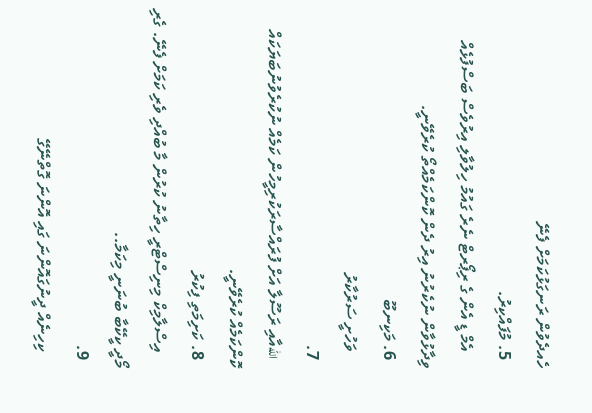ހެއދެވުން ރަނގަޅުކަމަށް ފެނޭ
  5. މުފައްކިރު.
    އެމް ޑީ އެން ގެ ރިޕޯރޓް ނެރެ ގައުމު ހިލުވާލި އިރުވެސް ބަސްފުޅެއް ވިދާޅުވާން ނުކެރުނު އިރު ދެން ކޮންކަމެއްތޯ ކުރެވޭނީ.
  6. މަކިނބޫ
    ވަހުށީ ސަރުކާރު
  7.
    اللهއާއި ރަސޫލާ އަށް ފުރައްސާރަކުރިމީހުން ކަމެއް ނުކުރެވުނުބަޔަކައް ކޮންކަމެއް ކުރެވޭނީ.
  8. ކަށިމަތި ފިކުރު
    އިސްލާމިކް މިނިސްޓްރީ ހިތާނު ކުރުން މާ ބުއްދި ވެރި ކަމަށް ފެނޭ. ގެރި މޯދީ ކީކޭބާ ބުނަނީ މިކަމާ..
  9.
    ކިހިނެއް ދީނުގައޮންނަ ގައި އޮންނަ ގޮތްނޭގޭ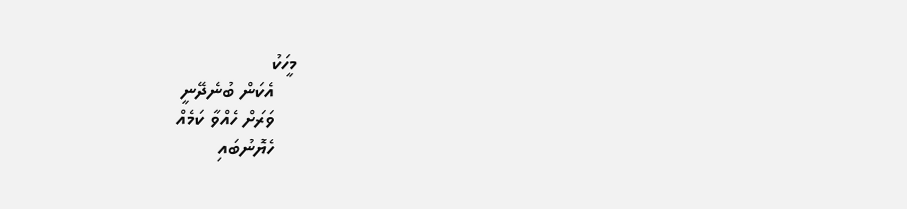މީހަކު
    އެކަން ބުނެދޭނީ
    ވަރަށް ހެއްވާ ކަމެއް
    ހެޔޮނުބައި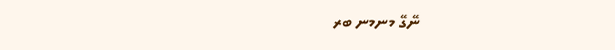ނޭގޭ މނމނ ބރ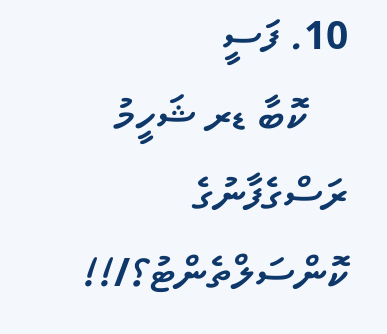10. ފަސީ
    ކޮބާ ޑރ ޝަހީމު ރަސްގެފާނުގެ ކޮންސަލްތެންޓު؟/!!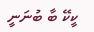ކީކޭ ބާ ބުނަނީ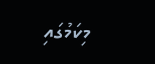މިކަމުގައި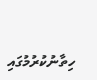ހިތާނުކުރުމުގައި